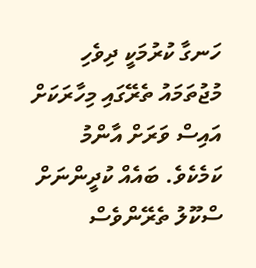ހަނގާ ކުރުމަކީ ދިވެހި މުޖުތަމައު ތެރޭގައި މިހާރަކަށް އައިސް ވަރަށް އާންމު ކަމެކެވެ. ބައެއް ކުދީންނަށް ސްކޫލު ތެރޭންވެސް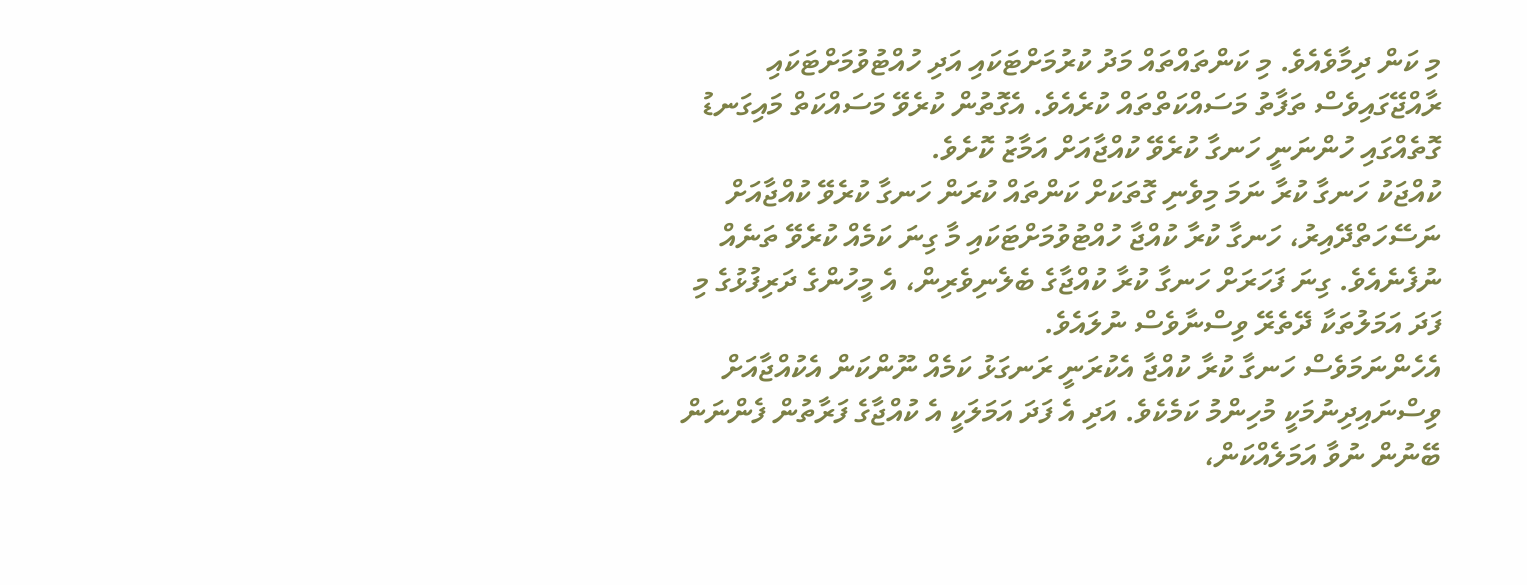މި ކަން ދިމާވެއެވެ. މި ކަންތައްތައް މަދު ކުރުމަށްޓަކައި އަދި ހުއްޓުވުމަށްޓަކައި ރާއްޖޭގައިވެސް ތަފާތު މަސައްކަތްތައް ކުރެއެވެ. އެގޮތުން ކުރެވޭ މަސައްކަތް މައިގަނޑު ގޮތެއްގައި ހުންނަނީ ހަނގާ ކުރެވޭ ކުއްޖާއަށް އަމާޒު ކޮށެވެ.
ކުއްޖަކު ހަނގާ ކުރާ ނަމަ މިވެނި ގޮތަކަށް ކަންތައް ކުރަން ހަނގާ ކުރެވޭ ކުއްޖާއަށް ނަސޭހަތްދޭއިރު، ހަނގާ ކުރާ ކުއްޖާ ހުއްޓުވުމަށްޓަކައި މާ ގިނަ ކަމެއް ކުރެވޭ ތަނެއް ނުފެނެއެވެ. ގިނަ ފަހަރަށް ހަނގާ ކުރާ ކުއްޖާގެ ބެލެނިވެރިން، އެ މީހުންގެ ދަރިފުޅުގެ މި ފަދަ އަމަލުތަކާ ދޭތެރޭ ވިސްނާވެސް ނުލައެވެ.
އެހެންނަމަވެސް ހަނގާ ކުރާ ކުއްޖާ އެކުރަނީ ރަނގަޅު ކަމެއް ނޫންކަން އެކުއްޖާއަށް ވިސްނައިދިނުމަކީ މުހިންމު ކަމެކެވެ. އަދި އެ ފަދަ އަމަލަކީ އެ ކުއްޖާގެ ފަރާތުން ފެންނަން ބޭނުން ނުވާ އަމަލެއްކަން،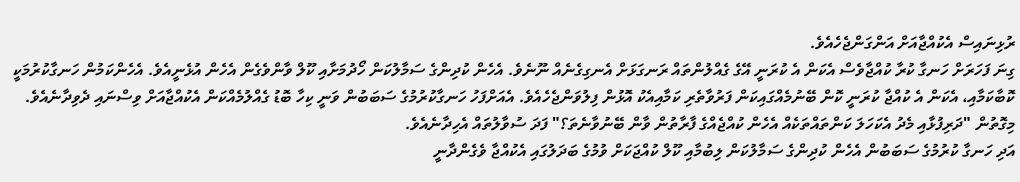ރުޅިނައިސް އެކުއްޖާއަށް އަންގަންޖެހެއެވެ.
ގިނަ ފަހަރަށް ހަނގާ ކުރާ ކުއްޖާވެސް އެކަން އެ ކުރަނީ އޭގެ ގެއްލުންތައް ރަނގަޅަށް އެނގިގެނެއް ނޫނެވެ. އެހެން ކުދިންގެ ސަމާލުކަން ހޯދުމަށާއި ކޫލް ވާންވެގެން އެހެން އުޅެނީއެވެ. އެހެންކަމުން ހަނގާކުރުމަކީ ކޮބާކަމާއި، އެކަން އެ ކުއްޖާ ކުރަނީ ކޮން ބޭނުމެއްގައިކަން ފަރުވާތެރި ކަމާއިއެކު އޮޅުން ފިލުވަންޖެހެއެވެ. އެއަށްފަހު ހަނގާކުރުމުގެ ސަބަބުން ވަނީ ކިހާ ބޮޑު ގެއްލުމެއްކަން އެކުއްޖާއަށް ވިސްނައި ދެވިދާނެއެވެ.
މިގޮތުން "ދަރިފުޅާއި މެދު އެކަހަލަ ކަންތައްތަކެއް އެހެން ކުއްޖެއްގެ ފާރާތުން ވާން ބޭނުވާނެތަ؟" ފަދަ ސުވާލުތައް އެހިދާނެއެވެ.
އަދި ހަނގާ ކުރުމުގެ ސަބަބުން އެހެން ކުދިންގެ ސަމާލުކަން ލިބުމާއި ކޫލް ކުއްޖަކަށް ވުމުގެ ބަދަލުގައި އެކުއްޖާ ވެގެންދާނީ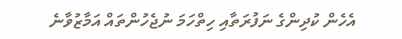އެހެން ކުދިންގެ ނަފުރަތާއި ހިތްހަމަ ނުޖެހުންތައް އަމާޒުވާނެ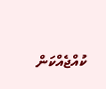ކުއްޖެއްކަން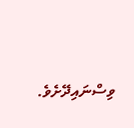ވިސްނައިދޭށެވެ.